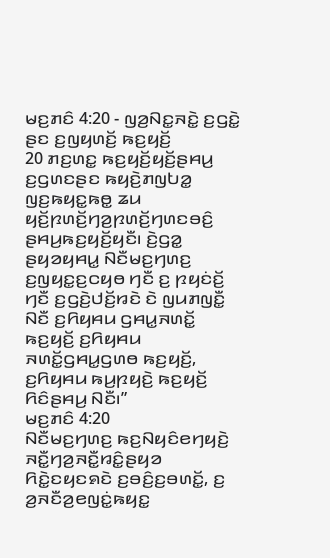ꤗꤢ꤬ꤊꤢꤨ 4:20 - ꤜꤤ꤬ꤡꤢ꤭ꤏꤢꤧ꤭ ꤢ꤬ꤞꤢꤧ꤭ ꤔꤢ ꤢ꤬ꤜꤟꤛꤢꤩ꤬ ꤒꤢ꤬ꤟꤢꤩ꤬
20 ꤊꤢ꤬ꤛꤢ꤭ ꤒꤢ꤬ꤟꤢꤩ꤬ꤟꤢꤩ꤬ꤔꤌꤣ꤬ ꤢ꤬ꤞꤛꤢꤔꤢ ꤒꤟꤢꤧ꤬ꤊꤜꤝꤤ꤭ ꤜꤢ꤬ꤒꤟꤢ꤭ꤒꤥ꤭ ꤘꤣ ꤟꤢꤩ꤬ꤐꤛꤢꤩ꤬ꤚꤤ꤬ꤐꤛꤢꤩ꤬ꤚꤛꤢꤋꤢꤨ꤬ ꤔꤌꤣ꤬ꤒꤢ꤬ꤟꤢꤩ꤬ꤟꤢꤪ꤯ ꤢꤧ꤬ꤞꤤ꤭ ꤔꤟꤤꤟꤌꤣ꤭ ꤡꤢꤪꤗꤢ꤬ꤚꤛꤢ꤬ ꤢ꤬ꤜꤟꤢ꤭ꤢ꤬ꤍꤟꤥ ꤚꤢꤪ ꤢ꤬ ꤐꤟꤢꤦꤢꤩ꤬ ꤚꤢꤪ ꤢ꤬ꤞꤢꤧ꤬ꤓꤢꤩ꤬ꤙꤢꤧ ꤢꤧ ꤜꤣꤊꤜꤢꤪ꤭ ꤡꤢꤪ ꤢ꤬ꤖꤟꤌꤣ ꤞꤌꤣ꤭ꤏꤛꤢꤩ꤭ ꤒꤢ꤬ꤟꤢꤩ꤬ ꤢ꤬ꤖꤟꤌꤣ ꤏꤛꤢꤩ꤭ꤞꤌꤣ꤭ꤞꤛꤥ ꤒꤢ꤬ꤟꤢꤩ꤬, ꤢ꤬ꤖꤟꤌꤣ ꤒꤣ꤬ꤐꤟꤢꤧ꤬ ꤒꤢ꤬ꤟꤢꤩ꤬ ꤖꤢꤨꤔꤌꤣ꤬ ꤡꤢꤪ꤯”
ꤗꤢ꤬ꤊꤢꤨ 4:20
ꤡꤢꤪꤗꤢ꤬ꤚꤛꤢ꤬ ꤒꤢ꤬ꤡꤟꤢꤨꤕꤚꤟꤢꤧ꤬ ꤏꤢꤪ꤭ꤚꤤ꤬ꤏꤢꤪ꤭ꤙꤢꤨ꤭ꤔꤟꤤ ꤖꤢꤧ꤭ꤢꤟꤢꤎꤢꤧ ꤢ꤬ꤋꤢꤨ꤬ꤢ꤬ꤋꤛꤢꤩ꤭, ꤢ꤬ ꤤ꤬ꤏꤢꤪꤤ꤬ꤕꤜꤢꤦ꤭ꤒꤟꤢ꤭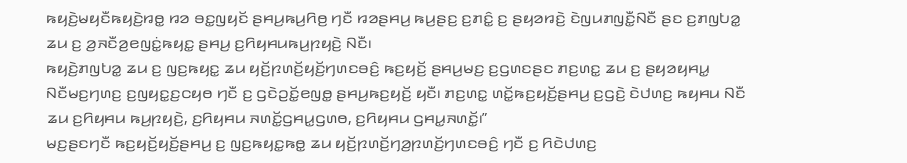ꤒꤟꤢꤧ꤬ꤗꤟꤢꤪꤒꤟꤢꤧ꤬ꤙꤥ꤭ ꤙꤤ ꤋꤢ꤭ꤜꤟꤢꤩ ꤔꤌꤣ꤬ꤒꤣ꤬ꤖꤥ꤬ ꤚꤢꤪ ꤙꤤꤔꤌꤣ꤬ ꤒꤣ꤬ꤔꤢ꤬ ꤢ꤬ꤊꤢꤨ꤭ ꤢ꤬ ꤔꤟꤤꤙꤢꤧ꤬ ꤢꤧꤜꤣꤊꤜꤢꤪ꤭ꤡꤢꤪ ꤔꤢ ꤢ꤬ꤊꤜꤝꤤ꤭ ꤘꤣ ꤢ꤬ ꤤ꤬ꤏꤢꤪꤤ꤬ꤕꤜꤢꤦ꤭ꤒꤟꤢ꤭ ꤔꤌꤣ꤬ ꤢ꤬ꤖꤟꤌꤣꤒꤣ꤬ꤐꤟꤢꤧ꤬ ꤡꤢꤪ꤯
ꤒꤟꤢꤧ꤬ꤊꤜꤝꤤ꤭ ꤘꤣ ꤢ꤬ ꤜꤢ꤬ꤒꤟꤢ꤭ ꤘꤣ ꤟꤢꤩ꤬ꤐꤛꤢꤩ꤬ꤟꤢꤩ꤬ꤚꤛꤢꤋꤢꤨ꤬ ꤒꤢ꤬ꤟꤢꤩ꤬ ꤔꤌꤣ꤬ꤗꤢ꤬ ꤢ꤬ꤞꤛꤢꤔꤢ ꤊꤢ꤬ꤛꤢ꤭ ꤘꤣ ꤢ꤬ ꤔꤟꤤꤟꤌꤣ꤭ ꤡꤢꤪꤗꤢ꤬ꤚꤛꤢ꤬ ꤢ꤬ꤜꤟꤢ꤭ꤢ꤬ꤍꤟꤥ ꤚꤢꤪ ꤢ꤬ ꤞꤢꤧꤑꤢꤩ꤭ꤕꤜꤥ꤭ ꤔꤌꤣ꤬ꤒꤢ꤬ꤟꤢꤩ꤬ ꤟꤢꤪ꤯ ꤊꤢ꤬ꤛꤢ꤭ ꤛꤢꤩ꤭ꤒꤢ꤬ꤟꤢꤩ꤬ꤔꤌꤣ꤬ ꤢ꤬ꤞꤢꤧ꤬ ꤢꤧꤓꤛꤢ꤬ ꤒꤟꤌꤣ ꤡꤢꤪ ꤘꤣ ꤢ꤬ꤖꤟꤌꤣ ꤒꤣ꤬ꤐꤟꤢꤧ꤬, ꤢ꤬ꤖꤟꤌꤣ ꤏꤛꤢꤩ꤭ꤞꤌꤣ꤭ꤞꤛꤥ, ꤢ꤬ꤖꤟꤌꤣ ꤞꤌꤣ꤭ꤏꤛꤢꤩ꤭꤯”
ꤗꤢ꤬ꤔꤢꤚꤢꤪ ꤒꤢ꤬ꤟꤢꤩ꤬ꤟꤢꤩ꤬ꤔꤌꤣ꤬ ꤢ꤬ ꤜꤢ꤬ꤒꤟꤢ꤭ꤒꤥ꤭ ꤘꤣ ꤟꤢꤩ꤬ꤐꤛꤢꤩ꤬ꤚꤤ꤬ꤐꤛꤢꤩ꤬ꤚꤛꤢꤋꤢꤨ꤬ ꤚꤢꤪ ꤢ꤬ ꤖꤢꤧꤓꤛꤢ꤬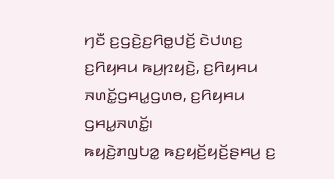ꤚꤢꤪ ꤢ꤬ꤞꤢꤧ꤬ꤢ꤬ꤖꤥ꤭ꤓꤢꤩ꤬ ꤢꤧꤓꤛꤢ꤬ ꤢ꤬ꤖꤟꤌꤣ ꤒꤣ꤬ꤐꤟꤢꤧ꤬, ꤢ꤬ꤖꤟꤌꤣ ꤏꤛꤢꤩ꤭ꤞꤌꤣ꤭ꤞꤛꤥ, ꤢ꤬ꤖꤟꤌꤣ ꤞꤌꤣ꤭ꤏꤛꤢꤩ꤭꤯
ꤒꤟꤢꤧ꤬ꤊꤜꤝꤤ꤭ ꤒꤢ꤬ꤟꤢꤩ꤬ꤟꤢꤩ꤬ꤔꤌꤣ꤬ ꤢ꤬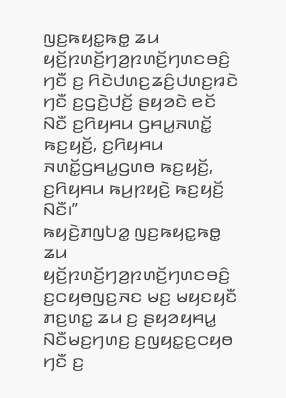ꤜꤢ꤬ꤒꤟꤢ꤭ꤒꤥ꤭ ꤘꤣ ꤟꤢꤩ꤬ꤐꤛꤢꤩ꤬ꤚꤤ꤬ꤐꤛꤢꤩ꤬ꤚꤛꤢꤋꤢꤨ꤬ ꤚꤢꤪ ꤢ꤬ ꤖꤢꤧꤓꤛꤢ꤬ꤘꤢꤨ꤬ꤓꤛꤢ꤬ꤙꤢꤧ ꤚꤢꤪ ꤢ꤬ꤞꤢꤧ꤬ꤓꤢꤩ꤬ ꤔꤟꤤꤢꤧ ꤕꤢꤩ ꤡꤢꤪ ꤢ꤬ꤖꤟꤌꤣ ꤞꤌꤣ꤭ꤏꤛꤢꤩ꤭ ꤒꤢ꤬ꤟꤢꤩ꤬, ꤢ꤬ꤖꤟꤌꤣ ꤏꤛꤢꤩ꤭ꤞꤌꤣ꤭ꤞꤛꤥ ꤒꤢ꤬ꤟꤢꤩ꤬, ꤢ꤬ꤖꤟꤌꤣ ꤒꤣ꤬ꤐꤟꤢꤧ꤬ ꤒꤢ꤬ꤟꤢꤩ꤬ ꤡꤢꤪ꤯”
ꤒꤟꤢꤧ꤬ꤊꤜꤝꤤ꤭ ꤜꤢ꤬ꤒꤟꤢ꤭ꤒꤥ꤭ ꤘꤣ ꤟꤢꤩ꤬ꤐꤛꤢꤩ꤬ꤚꤤ꤬ꤐꤛꤢꤩ꤬ꤚꤛꤢꤋꤢꤨ꤬ ꤢ꤬ꤍꤟꤥꤜꤢ꤬ꤏꤢ ꤗꤢ꤬ ꤗꤟꤢꤟꤢꤪ ꤊꤢ꤬ꤛꤢ꤭ ꤘꤣ ꤢ꤬ ꤔꤟꤤꤟꤌꤣ꤭ ꤡꤢꤪꤗꤢ꤬ꤚꤛꤢ꤬ ꤢ꤬ꤜꤟꤢ꤭ꤢ꤬ꤍꤟꤥ ꤚꤢꤪ ꤢ꤬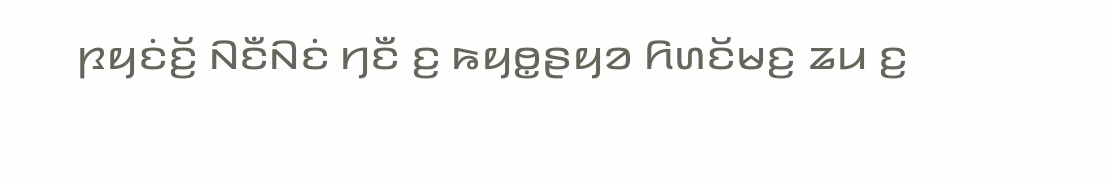ꤐꤟꤢꤦꤢꤩ꤬ ꤡꤢꤪꤡꤢꤦ ꤚꤢꤪ ꤢ꤬ ꤒꤟꤥ꤭ꤔꤟꤤ ꤖꤛꤢꤩꤗꤢ꤬ ꤘꤣ ꤢ꤬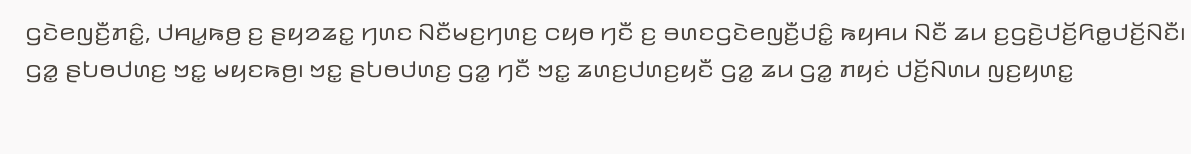ꤞꤢꤧꤕꤜꤢꤪ꤬ꤊꤢꤨ꤭, ꤓꤌꤣ꤭ꤒꤥ꤬ ꤢ꤬ ꤔꤟꤤꤘꤢ꤭ ꤚꤛꤢ ꤡꤢꤪꤗꤢ꤬ꤚꤛꤢ꤬ ꤍꤟꤥ ꤚꤢꤪ ꤢ꤬ ꤋꤛꤢꤞꤢꤧꤕꤜꤢꤪ꤬ꤓꤢꤨ꤭ ꤒꤟꤌꤣ ꤡꤢꤪ ꤘꤣ ꤢ꤬ꤞꤢꤧ꤬ꤓꤢꤩ꤬ꤖꤥ꤭ꤓꤢꤩ꤬ꤡꤢꤪ꤯
ꤞꤤ꤭ ꤔꤝꤥꤓꤛꤢ꤬ ꤠꤢ꤭ ꤗꤟꤢꤒꤥ꤬꤯ ꤠꤢ꤭ ꤔꤝꤥꤓꤛꤢ꤬ ꤞꤤ꤭ ꤚꤢꤪ ꤠꤢ꤭ ꤘꤛꤢ꤬ꤓꤛꤢ꤬ꤟꤢꤪ ꤞꤤ꤭ ꤘꤣ ꤞꤤ꤭ ꤊꤟꤢꤦ ꤓꤢꤩ꤬ꤡꤛꤣ ꤜꤢ꤬ꤟꤛꤢ꤭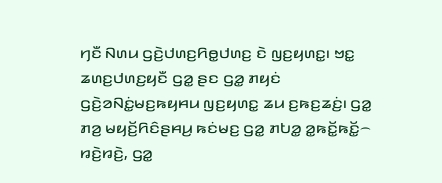ꤚꤢꤪ ꤡꤛꤣ ꤞꤢꤧ꤬ꤓꤛꤢ꤬ꤖꤥ꤭ꤓꤛꤢ꤬ ꤢꤧ ꤜꤢ꤬ꤟꤛꤢ꤭꤯ ꤠꤢ꤭ ꤘꤛꤢ꤬ꤓꤛꤢ꤬ꤟꤢꤪ ꤞꤤ꤭ ꤔꤢ ꤞꤤ꤭ ꤊꤟꤢꤦ ꤞꤢꤧ꤬ꤤꤡꤢꤦ꤭ꤗꤢ꤬ꤒꤟꤌꤣ ꤜꤢ꤬ꤟꤛꤢ꤭ ꤘꤣ ꤢ꤬ꤒꤢ꤬ꤘꤢꤦ꤬꤯ ꤞꤤ꤭ ꤊꤤ꤬ ꤗꤟꤢꤩ꤬ꤖꤢꤨꤔꤌꤣ꤬ ꤒꤢꤦꤗꤢ꤬ ꤞꤤ꤭ ꤊꤝꤤ꤭ ꤤ꤭ꤒꤢꤩ꤭ꤒꤢꤩ꤭꤮ ꤙꤢꤧ꤬ꤙꤢꤧ꤬, ꤞꤤ꤭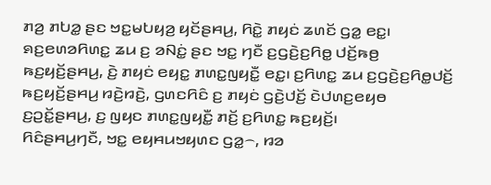ꤊꤤ꤬ ꤊꤝꤤ꤭ ꤔꤢ ꤠꤢ꤭ꤗꤝꤟꤤ꤬ ꤟꤢꤩꤔꤌꤣ꤬, ꤖꤢꤧ꤭ ꤊꤟꤢꤦ ꤘꤛꤢꤩ ꤞꤤ꤭ ꤕꤢ꤭꤯
ꤎꤢ꤬ꤕꤛꤤꤖꤛꤢ꤭ ꤘꤣ ꤢ꤬ ꤤꤡꤢꤦ꤭ ꤔꤢ ꤠꤢ꤭ ꤚꤢꤪ ꤢ꤬ꤞꤢꤧ꤬ꤢ꤬ꤖꤥ꤭ ꤓꤢꤩ꤬ꤒꤥ꤬ ꤒꤢ꤬ꤟꤢꤩ꤬ꤔꤌꤣ꤬, ꤢꤧ꤬ ꤊꤟꤢꤦ ꤕꤟꤢ꤭ ꤊꤛꤢ꤭ꤜꤟꤢꤪ꤭ ꤕꤢ꤭꤯ ꤢ꤬ꤖꤛꤢ꤭ ꤘꤣ ꤢ꤬ꤞꤢꤧ꤬ꤢ꤬ꤖꤥ꤭ꤓꤢꤩ꤬ ꤒꤢ꤬ꤟꤢꤩ꤬ꤔꤌꤣ꤬ ꤙꤢꤧ꤬ꤙꤢꤧ꤬, ꤞꤛꤢꤖꤢꤨ ꤢ꤬ ꤊꤟꤢꤦ ꤞꤢꤧ꤬ꤓꤢꤩ꤬ ꤢꤧꤓꤛꤢ꤬ꤕꤟꤥ ꤢ꤬ꤑꤢꤩ꤭ꤔꤌꤣ꤬, ꤢ꤬ ꤜꤟꤢ ꤊꤛꤢ꤭ꤜꤟꤢꤪ꤭ ꤊꤢꤩ꤬ ꤢ꤬ꤖꤛꤢ꤭ ꤒꤢ꤬ꤟꤢꤩ꤬꤯
ꤖꤢꤨꤔꤌꤣ꤬ꤚꤢꤪ, ꤠꤢ꤭ ꤕꤟꤌꤣꤠꤟꤛꤢ ꤞꤤ꤭꤮, ꤙꤤ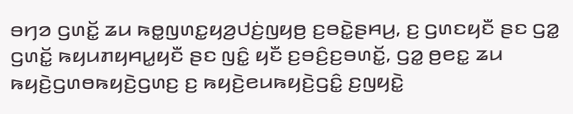ꤋꤚꤤ ꤞꤛꤢꤩ꤭ ꤘꤣ ꤒꤥ꤭ꤜꤛꤢ꤭ꤟꤤ꤬ꤓꤢꤦ꤬ꤜꤟꤥ꤬ ꤢ꤬ꤋꤢꤧ꤭ꤔꤌꤣ꤬, ꤢ꤬ ꤞꤛꤢꤟꤢꤪ ꤔꤢ ꤞꤤ꤭ ꤞꤛꤢꤩ꤭ ꤒꤟꤣꤊꤟꤌꤣ꤭ꤟꤢꤪ ꤔꤢ ꤜꤢꤨ꤭ ꤟꤢꤪ ꤢ꤬ꤋꤢꤨ꤬ꤢ꤬ꤋꤛꤢꤩ꤭, ꤞꤤ꤭ ꤥ꤬ꤕꤢ꤭ ꤘꤣ ꤒꤟꤢꤧ꤬ꤞꤛꤥꤒꤟꤢꤧ꤬ꤞꤛꤢ꤬ ꤢ꤬ ꤒꤟꤢꤧ꤬ꤕꤣꤒꤟꤢꤧ꤬ꤞꤢꤨ꤭ ꤢ꤬ꤜꤟꤢꤧ꤭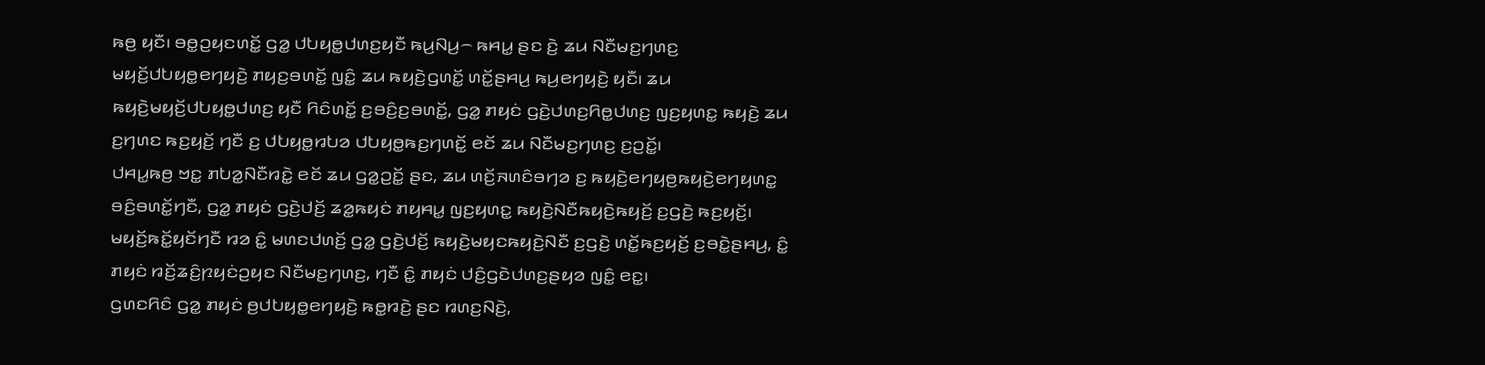ꤒꤥ꤬ ꤟꤢꤪ꤯ ꤋꤥ꤭ꤑꤟꤢꤛꤢꤩ꤭ ꤞꤤ꤭ ꤓꤝꤟꤥ꤭ꤓꤛꤢ꤬ꤟꤢꤪ ꤒꤣ꤬ꤡꤣ꤬꤮ ꤒꤌꤣ꤭ ꤔꤢ ꤢꤧ꤬ ꤘꤣ ꤡꤢꤪꤗꤢ꤬ꤚꤛꤢ꤬ ꤗꤟꤢꤩ꤬ꤓꤝꤟꤥ꤭ꤕꤚꤟꤢꤧ꤬ ꤊꤟꤢ꤬ꤋꤛꤢꤩ꤭ ꤜꤢꤨ꤭ ꤘꤣ ꤒꤟꤢꤧ꤬ꤞꤛꤢꤩ꤭ ꤛꤢꤩ꤭ꤔꤌꤣ꤬ ꤒꤣ꤬ꤕꤚꤟꤢꤧ꤬ ꤟꤢꤪ꤯ ꤘꤣ ꤒꤟꤢꤧ꤬ꤗꤟꤢꤩ꤬ꤓꤝꤟꤥ꤭ꤓꤛꤢ꤬ ꤟꤢꤪ ꤖꤢꤨꤛꤢꤩ꤭ ꤢ꤬ꤋꤢꤨ꤬ꤢ꤬ꤋꤛꤢꤩ꤭, ꤞꤤ꤭ ꤊꤟꤢꤦ ꤞꤢꤧ꤬ꤓꤛꤢ꤬ꤖꤥ꤭ꤓꤛꤢ꤬ ꤜꤢ꤬ꤟꤛꤢ꤭ ꤒꤟꤢꤧ꤬ ꤘꤣ ꤢ꤬ꤚꤛꤢ ꤒꤢ꤬ꤟꤢꤩ꤬ ꤚꤢꤪ ꤢ꤬ ꤓꤝꤟꤥ꤭ꤙꤝꤤ ꤓꤝꤟꤥ꤭ꤒꤢ꤬ꤚꤛꤢꤩ꤭ ꤕꤢꤩ ꤘꤣ ꤡꤢꤪꤗꤢ꤬ꤚꤛꤢ꤬ ꤢ꤬ꤑꤢꤩ꤭꤯
ꤓꤌꤣ꤭ꤒꤥ꤬ ꤠꤢ꤭ ꤊꤝꤤ꤭ꤡꤢꤪꤙꤢꤧ꤭ ꤕꤢꤩ ꤘꤣ ꤞꤤ꤭ꤑꤢꤩ꤭ ꤔꤢ, ꤘꤣ ꤛꤢꤩ꤬ꤏꤛꤢꤨꤋꤚꤤ ꤢ꤬ ꤒꤟꤢꤧ꤬ꤕꤚꤟꤥ꤬ꤒꤟꤢꤧ꤬ꤕꤚꤟꤛꤢ꤭ ꤋꤢꤨ꤬ꤋꤛꤢꤩ꤭ꤚꤢꤪ, ꤞꤤ꤭ ꤊꤟꤢꤦ ꤞꤢꤧ꤬ꤓꤢꤩ꤬ ꤘꤤ꤭ꤒꤟꤢꤦ ꤊꤟꤌꤣ꤭ ꤜꤢ꤬ꤟꤛꤢ꤭ ꤒꤟꤢꤧ꤬ꤡꤢꤪꤒꤟꤢꤧ꤬ꤒꤟꤢꤩ꤬ ꤢ꤬ꤞꤢꤧ꤬ ꤒꤢ꤬ꤟꤢꤩ꤬꤯ ꤗꤟꤢꤩ꤬ꤒꤢꤩ꤭ꤟꤢꤩꤚꤢꤪ ꤙꤤ ꤢꤨ꤭ ꤗꤛꤢꤓꤛꤢꤩ꤬ ꤞꤤ꤭ ꤞꤢꤧ꤬ꤓꤢꤩ꤬ ꤒꤟꤢꤧ꤬ꤗꤟꤢꤒꤟꤢꤧ꤬ꤡꤢꤪ ꤢ꤬ꤞꤢꤧ꤬ ꤛꤢꤩ꤭ꤒꤢ꤬ꤟꤢꤩ꤬ ꤢ꤬ꤋꤢꤧ꤭ꤔꤌꤣ꤬, ꤢꤨ꤭ ꤊꤟꤢꤦ ꤙꤢꤩ꤬ꤘꤢꤨ꤬ꤐꤟꤢꤦꤑꤟꤢ ꤡꤢꤪꤗꤢ꤬ꤚꤛꤢ꤬, ꤚꤢꤪ ꤢꤨ꤭ ꤊꤟꤢꤦ ꤓꤢꤨ꤬ꤞꤢꤧꤓꤛꤢ꤬ꤔꤟꤤ ꤜꤢꤨ꤭ ꤕꤢ꤭꤯
ꤞꤛꤢꤖꤢꤨ ꤞꤤ꤭ ꤊꤟꤢꤦ ꤥ꤬ꤓꤝꤟꤥ꤭ꤕꤚꤟꤢꤧ꤬ ꤒꤥ꤭ꤙꤢꤧ꤬ ꤔꤢ ꤙꤛꤢ꤬ꤡꤢꤧ꤬,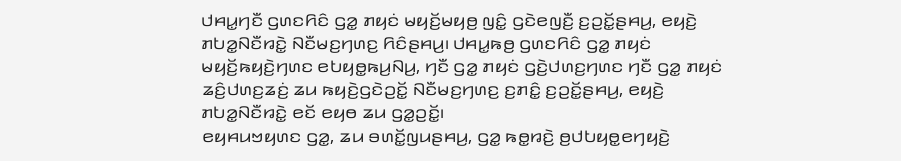ꤓꤌꤣ꤭ꤚꤢꤪ ꤞꤛꤢꤖꤢꤨ ꤞꤤ꤭ ꤊꤟꤢꤦ ꤗꤟꤢꤩ꤬ꤗꤟꤥ꤬ ꤜꤢꤨ꤭ ꤞꤢꤧꤕꤜꤢꤪ꤬ ꤢ꤬ꤑꤢꤩ꤭ꤔꤌꤣ꤬, ꤕꤟꤢꤧ꤬ ꤊꤝꤤ꤭ꤡꤢꤪꤙꤢꤧ꤭ ꤡꤢꤪꤗꤢ꤬ꤚꤛꤢ꤬ ꤖꤢꤨꤔꤌꤣ꤬꤯ ꤓꤌꤣ꤭ꤒꤥ꤬ ꤞꤛꤢꤖꤢꤨ ꤞꤤ꤭ ꤊꤟꤢꤦ ꤗꤟꤢꤩ꤬ꤒꤟꤢꤧ꤬ꤚꤛꤢ ꤕꤝꤟꤥ꤭ꤒꤣ꤬ꤡꤣ꤬, ꤚꤢꤪ ꤞꤤ꤭ ꤊꤟꤢꤦ ꤞꤢꤧ꤬ꤓꤛꤢ꤬ꤚꤛꤢ ꤚꤢꤪ ꤞꤤ꤭ ꤊꤟꤢꤦ ꤘꤢꤨ꤬ꤓꤛꤢ꤬ꤘꤢꤦ꤬ ꤘꤣ ꤒꤟꤢꤧ꤬ꤞꤢꤧꤑꤢꤩ꤭ ꤡꤢꤪꤗꤢ꤬ꤚꤛꤢ꤬ ꤢ꤬ꤊꤢꤨ꤭ ꤢ꤬ꤑꤢꤩ꤭ꤔꤌꤣ꤬, ꤕꤟꤢꤧ꤬ ꤊꤝꤤ꤭ꤡꤢꤪꤙꤢꤧ꤭ ꤕꤢꤩ ꤕꤟꤥ ꤘꤣ ꤞꤤ꤭ꤑꤢꤩ꤭꤯
ꤕꤟꤌꤣꤠꤟꤛꤢ ꤞꤤ꤭, ꤘꤣ ꤋꤛꤢꤩ꤭ꤜꤣꤔꤌꤣ꤬, ꤞꤤ꤭ ꤒꤥ꤭ꤙꤢꤧ꤬ ꤥ꤬ꤓꤝꤟꤥ꤭ꤕꤚꤟꤢꤧ꤬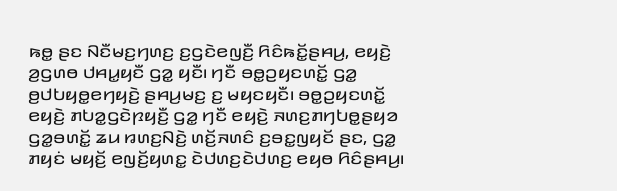ꤒꤥ꤭ ꤔꤢ ꤡꤢꤪꤗꤢ꤬ꤚꤛꤢ꤬ ꤢ꤬ꤞꤢꤧꤕꤜꤢꤪ꤬ ꤖꤢꤨꤒꤢꤩ꤭ꤔꤌꤣ꤬, ꤕꤟꤢꤧ꤬ ꤤ꤬ꤞꤛꤥ ꤓꤌꤣ꤭ꤟꤢꤪ ꤞꤤ꤭ ꤟꤢꤪ꤯ ꤚꤢꤪ ꤋꤥ꤭ꤑꤟꤢꤛꤢꤩ꤭ ꤞꤤ꤭ ꤥ꤬ꤓꤝꤟꤥ꤭ꤕꤚꤟꤢꤧ꤬ ꤔꤌꤣ꤬ꤗꤢ꤬ ꤢ꤬ ꤗꤟꤢꤟꤢꤪ꤯ ꤋꤥ꤭ꤑꤟꤢꤛꤢꤩ꤭ ꤕꤟꤢꤧ꤬ ꤊꤝꤤ꤭ꤞꤢꤧꤐꤟꤢꤪ꤬ ꤞꤤ꤭ ꤚꤢꤪ ꤕꤟꤢꤧ꤬ ꤏꤛꤢ꤬ꤊꤚꤝꤥ꤭ꤔꤟꤤ ꤞꤤ꤭ꤋꤛꤢꤩ꤭ ꤘꤣ ꤙꤛꤢ꤬ꤡꤢꤧ꤬ ꤛꤢꤩ꤬ꤏꤛꤢꤨ ꤢ꤬ꤋꤢ꤭ꤜꤟꤢꤩ ꤔꤢ, ꤞꤤ꤭ ꤊꤟꤢꤦ ꤗꤟꤢꤩ꤬ ꤕꤜꤢꤩ꤬ꤟꤛꤢ꤭ ꤢꤧꤓꤛꤢ꤬ꤢꤧꤓꤛꤢ꤬ ꤕꤟꤥ ꤖꤢꤨꤔꤌꤣ꤬꤯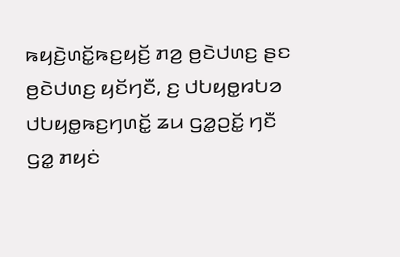ꤒꤟꤢꤧ꤬ꤛꤢꤩ꤭ꤒꤢ꤬ꤟꤢꤩ꤬ ꤊꤤ꤬ ꤥ꤬ꤢꤧꤓꤛꤢ꤬ ꤔꤢ ꤥ꤬ꤢꤧꤓꤛꤢ꤬ ꤟꤢꤩꤚꤢꤪ, ꤢ꤬ ꤓꤝꤟꤥ꤭ꤙꤝꤤ ꤓꤝꤟꤥ꤭ꤒꤢ꤬ꤚꤛꤢꤩ꤭ ꤘꤣ ꤞꤤ꤭ꤑꤢꤩ꤭ ꤚꤢꤪ ꤞꤤ꤭ ꤊꤟꤢꤦ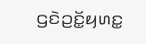ꤞꤢꤧꤑꤢꤩ꤭ꤟꤛꤢ꤭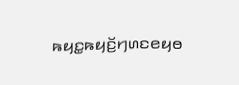ꤒꤟꤢ꤭ꤒꤟꤢꤩ꤬ꤚꤛꤢꤕꤟꤥ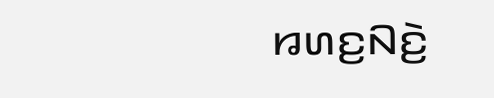ꤙꤛꤢ꤬ꤡꤢꤧ꤬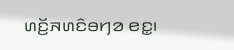ꤛꤢꤩ꤬ꤏꤛꤢꤨꤋꤚꤤ ꤕꤢ꤭꤯